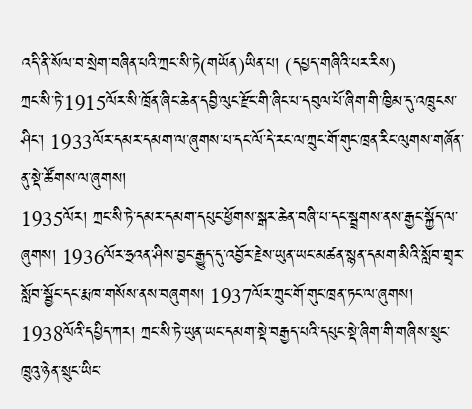འདི་ནི་སོལ་བ་སྲེག་བཞིན་པའི་ཀྲང་སི་ཏེ(གཡོན)ཡིན་པ། (དཔྱད་གཞིའི་པར་རིས)
ཀྲང་སི་ཏེ་1915ལོར་སི་ཁྲོན་ཞིང་ཆེན་དབྱི་ལུང་རྫོང་གི་ཞིང་པ་དབུལ་པོ་ཞིག་གི་ཁྱིམ་དུ་འཁྲུངས་ཤིང་། 1933ལོར་དམར་དམག་ལ་ཞུགས་པ་དང་ལོ་དེ་རང་ལ་ཀྲུང་གོ་གུང་ཁྲན་རིང་ལུགས་གཞོན་ནུ་སྡེ་ཚོགས་ལ་ཞུགས།
1935ལོར། ཀྲང་སི་ཏེ་དམར་དམག་དཔུང་ཕྱོགས་སྒར་ཆེན་བཞི་པ་དང་སྦྲགས་ནས་རྒྱང་སྐྱོད་ལ་ཞུགས། 1936ལོར་ཧྲའན་ཤིས་བྱང་རྒྱུད་དུ་འབྱོར་རྗེས་ཡུན་ཡང་མཚན་སྙན་དམག་མིའི་སློབ་གྲྭར་སློབ་སྦྱོང་དང་རྨ་ཁ་གསོས་ནས་བཞུགས། 1937ལོར་ཀྲུང་གོ་གུང་ཁྲན་ཏང་ལ་ཞུགས།
1938ལོའི་དཔྱིད་ཀར། ཀྲང་སི་ཏེ་ཡུན་ཡང་དམག་སྡེ་བརྒྱད་པའི་དཔུང་སྡེ་ཞིག་གི་གཞིས་སྲུང་ཁྲུའུ་ཉེན་སྲུང་ཡིང་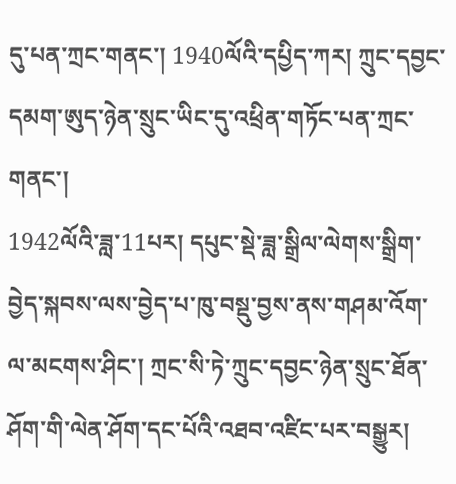དུ་པན་ཀྲང་གནང་། 1940ལོའི་དཔྱིད་ཀར། ཀྲུང་དབྱང་དམག་ཨུད་ཉེན་སྲུང་ཡིང་དུ་འཕྲིན་གཏོང་པན་ཀྲང་གནང་།
1942ལོའི་ཟླ་11པར། དཔུང་སྡེ་ཟླ་སྒྲིལ་ལེགས་སྒྲིག་བྱེད་སྐབས་ལས་བྱེད་པ་ཁུ་བསྡུ་བྱས་ནས་གཤམ་འོག་ལ་མངགས་ཤིང་། ཀྲང་སི་ཏེ་ཀྲུང་དབྱང་ཉེན་སྲུང་ཐོན་ཤོག་གི་ལེན་ཤོག་དང་པོའི་འཐབ་འཛིང་པར་བསྒྱུར།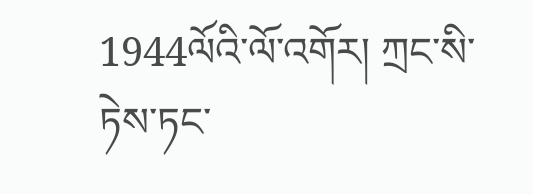1944ལོའི་ལོ་འགོར། ཀྲང་སི་ཏེས་ཏང་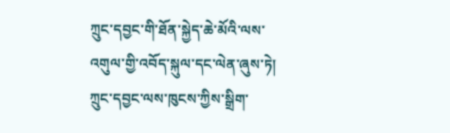ཀྲུང་དབྱང་གི་ཐོན་སྐྱེད་ཆེ་མོའི་ལས་འགུལ་གྱི་འབོད་སྐུལ་དང་ལེན་ཞུས་ཏེ། ཀྲུང་དབྱང་ལས་ཁུངས་ཀྱིས་སྒྲིག་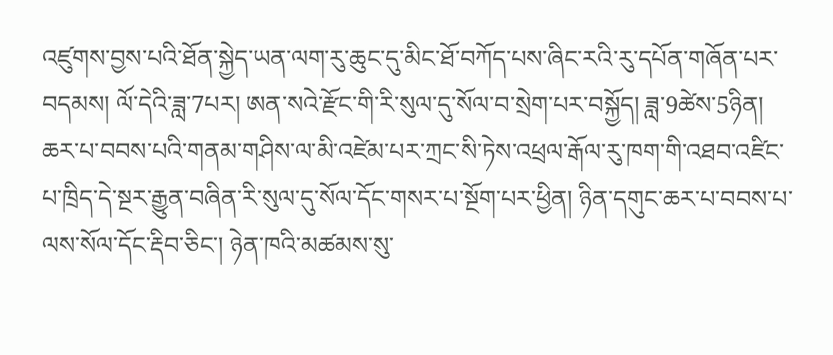འཛུགས་བྱས་པའི་ཐོན་སྐྱེད་ཡན་ལག་རུ་ཆུང་དུ་མིང་ཐོ་བཀོད་པས་ཞིང་རའི་རུ་དཔོན་གཞོན་པར་བདམས། ལོ་དེའི་ཟླ་7པར། ཨན་སའེ་རྫོང་གི་རི་སུལ་དུ་སོལ་བ་སྲེག་པར་བསྐྱོད། ཟླ་9ཚེས་5ཉིན། ཆར་པ་བབས་པའི་གནམ་གཤིས་ལ་མི་འཛེམ་པར་ཀྲང་སི་ཏེས་འཕྲལ་རྒོལ་རུ་ཁག་གི་འཐབ་འཛིང་པ་ཁྲིད་དེ་སྔར་རྒྱུན་བཞིན་རི་སུལ་དུ་སོལ་དོང་གསར་པ་སྔོག་པར་ཕྱིན། ཉིན་དགུང་ཆར་པ་བབས་པ་ལས་སོལ་དོང་རྡིབ་ཅིང་། ཉེན་ཁའི་མཚམས་སུ་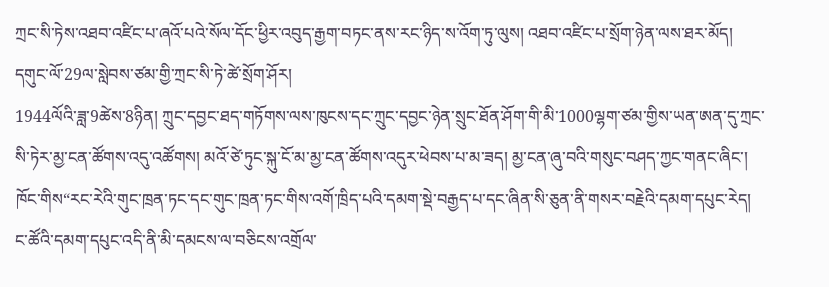ཀྲང་སི་ཏེས་འཐབ་འཛིང་པ་ཞའོ་པའེ་སོལ་དོང་ཕྱིར་འབུད་རྒྱག་བཏང་ནས་རང་ཉིད་ས་འོག་ཏུ་ལུས། འཐབ་འཛིང་པ་སྲོག་ཉེན་ལས་ཐར་མོད། དགུང་ལོ་29ལ་སླེབས་ཙམ་གྱི་ཀྲང་སི་ཏེ་ཚེ་སྲོག་ཤོར།
1944ལོའི་ཟླ་9ཚེས་8ཉིན། ཀྲུང་དབྱང་ཐད་གཏོགས་ལས་ཁུངས་དང་ཀྲུང་དབྱང་ཉེན་སྲུང་ཐོན་ཤོག་གི་མི་1000ལྷག་ཙམ་གྱིས་ཡན་ཨན་དུ་ཀྲང་སི་ཏེར་མྱ་ངན་ཚོགས་འདུ་འཚོགས། མའོ་ཙེ་ཏུང་སྐུ་ངོ་མ་མྱ་ངན་ཚོགས་འདུར་ཕེབས་པ་མ་ཟད། མྱ་ངན་ཞུ་བའི་གསུང་བཤད་ཀྱང་གནང་ཞིང་། ཁོང་གིས“རང་རེའི་གུང་ཁྲན་ཏང་དང་གུང་ཁྲན་ཏང་གིས་འགོ་ཁྲིད་པའི་དམག་སྡེ་བརྒྱད་པ་དང་ཞིན་སི་ཅུན་ནི་གསར་བརྗེའི་དམག་དཔུང་རེད། ང་ཚོའི་དམག་དཔུང་འདི་ནི་མི་དམངས་ལ་བཅིངས་འགྲོལ་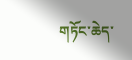གཏོང་ཆེད་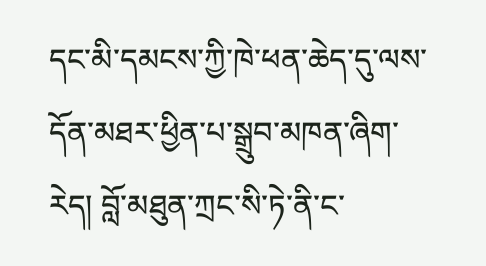དང་མི་དམངས་ཀྱི་ཁེ་ཕན་ཆེད་དུ་ལས་དོན་མཐར་ཕྱིན་པ་སྒྲུབ་མཁན་ཞིག་རེད། བློ་མཐུན་ཀྲང་སི་ཏེ་ནི་ང་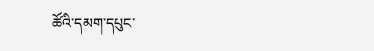ཚོའི་དམག་དཔུང་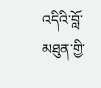འདིའི་བློ་མཐུན་གྱི་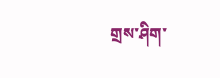གྲས་ཤིག་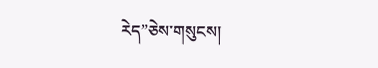རེད”ཅེས་གསུངས།